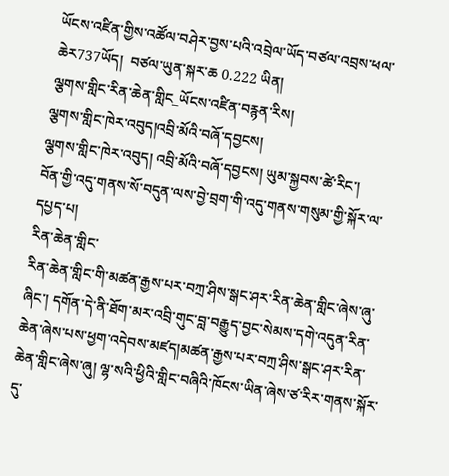ཡོངས་འཛིན་གྱིས་འཚོལ་བཤེར་བྱས་པའི་འབྲེལ་ཡོད་བཙལ་འབྲས་ཕལ་ཆེར737ཡོད།  བཙལ་ཡུན་སྐར་ཆ 0.222 ཡིན།
ལྕགས་གླིང་རིན་ཆེན་གླིང_ཡོངས་འཛིན་བརྙན་རིས།
ལྕགས་གླིང་ཁེར་འབུད།འབྲི་མོའི་བཞོ་དབྱངས།
ལྕགས་གླིང་ཁེར་འབུད། འབྲི་མོའི་བཞོ་དབྱངས། ཡུམ་སྐྱབས་ཚེ་རིང་།
བོན་གྱི་འདུ་གནས་སོ་བདུན་ལས་བྱེ་བྲག་གི་འདུ་གནས་གསུམ་གྱི་སྐོར་ལ་དཔྱད་པ།
རིན་ཆེན་གླིང་
རིན་ཆེན་གླིང་གི་མཚན་རྒྱས་པར་བཀྲ་ཤིས་སྒང་ཤར་རིན་ཆེན་གླིང་ཞེས་ཞུ་ཞིང་། དགོན་དེ་ནི་ཐོག་མར་འབྲི་གུང་བླ་བརྒྱུད་བྱང་སེམས་དགེ་འདུན་རིན་ཆེན་ཞེས་པས་ཕྱག་འདེབས་མཛད།མཚན་རྒྱས་པར་བཀྲ་ཤིས་སྒང་ཤར་རིན་ཆེན་གླིང་ཞེས་ཞུ། ལྷ་སའི་ཕྱིའི་གླིང་བཞིའི་ཁོངས་ཡིན་ཞེས་ཙ་རིར་གནས་སྐོར་དུ་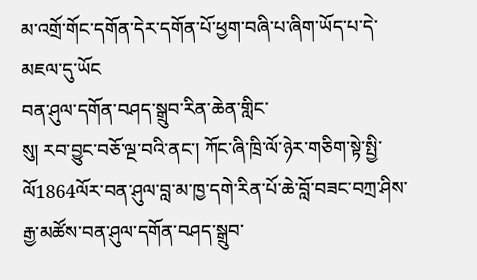མ་འགྲོ་གོང་དགོན་དེར་དགོན་པོ་ཕྱག་བཞི་པ་ཞིག་ཡོད་པ་དེ་མཇལ་དུ་ཡོང
བན་ཤུལ་དགོན་བཤད་སྒྲུབ་རིན་ཆེན་གླིང་
སུ། རབ་བྱུང་བཅོ་ལྔ་བའི་ནང་། ཀོང་ཞི་ཁྲི་ལོ་ཉེར་གཅིག་སྟེ་སྤྱི་ལོ1864ལོར་བན་ཤུལ་བླ་མ་ཁྱ་དགེ་རིན་པོ་ཆེ་བློ་བཟང་བཀྲ་ཤིས་རྒྱ་མཚོས་བན་ཤུལ་དགོན་བཤད་སྒྲུབ་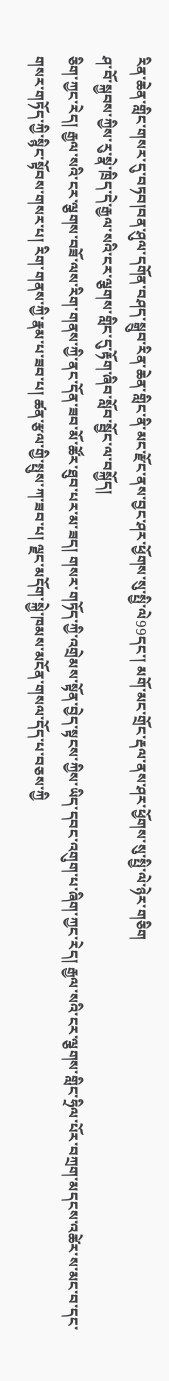རིན་ཆེན་གླིང་གསར་དུ་བཏབ།བན་ཤུལ་དགོན་བཤད་སྒྲུབ་རིན་ཆེན་གླིང་ནི་མང་རྫོང་ནས་བྱང་ཤར་ཕྱོགས་སུ་སྤྱི་ལེ99དང་། མགོ་མང་གྲོང་རྡལ་ནས་ཤར་ཕྱོགས་སུ་སྤྱི་ལེ་ཉེར་གཅིག
ཤ་བོ་སྐྱབས་ཀྱིས་རུ་སྣེ་ཁྲིད་དེ་རྒྱལ་སའི་ངར་ལྕགས་གླིང་དུ་རྟོག་ཞིབ་སློབ་སྦྱོང་ལ་བསྐྱོད།
ཅིག་ཀྱང་རེད། རྒྱལ་སའི་ངར་ལྕགས་བཟོ་ལས་རིག་གནས་ཀྱི་ནང་དོན་ཟབ་མོ་ཚོར་ཐུབ་པར་མ་ཟད། གསར་གཏོད་ཀྱི་འགྲེམས་སྟོན་བྱེད་སྟངས་ཀྱིས་ཡིད་དབང་འགུག་པ་ཞིག་ཀྱང་རེད། རྒྱལ་སའི་ངར་ལྕགས་གླིང་ཧྲིལ་པོར་བཀྲག་མདངས་འཚེར་ས་མང་བ་དང་གསར་གཏོད་ཀྱི་སྙིང་སྟོབས་གསར་པ། རིག་གནས་ཀྱི་རྣམ་པ་ཟབ་པ། ཚན་རྩལ་གྱི་སྤུས་ཀ་ཟབ་པ། ལྗང་མདོག་སྐྱེ་ཁམས་མངོན་གསལ་དོད་པ་བཅས་ཀྱི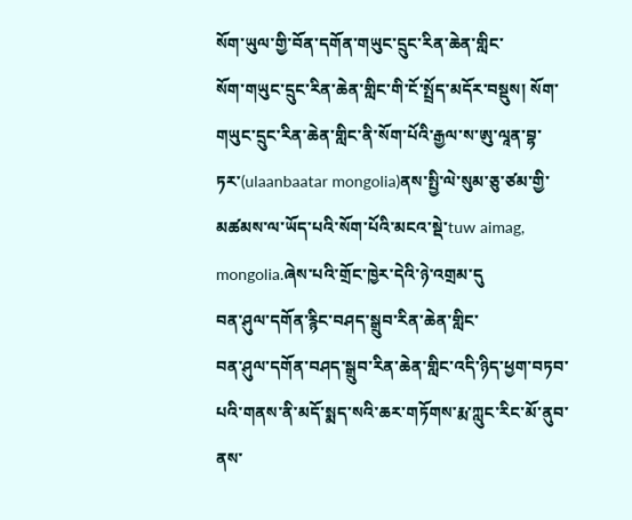སོག་ཡུལ་གྱི་བོན་དགོན་གཡུང་དྲུང་རིན་ཆེན་གླིང་
སོག་གཡུང་དྲུང་རིན་ཆེན་གླིང་གི་ངོ་སྤྲོད་མདོར་བསྡུས། སོག་གཡུང་དྲུང་རིན་ཆེན་གླིང་ནི་སོག་པོའི་རྒྱལ་ས་ཨུ་ལཱན་བྷ་ཏར་(ulaanbaatar mongolia)ནས་སྤྱི་ལེ་སུམ་ཅུ་ཙམ་གྱི་མཚམས་ལ་ཡོད་པའི་སོག་པོའི་མངའ་སྡེ་tuw aimag, mongolia.ཞེས་པའི་གྲོང་ཁྱེར་དེའི་ཉེ་འགྲམ་དུ
བན་ཤུལ་དགོན་རྙིང་བཤད་སྒྲུབ་རིན་ཆེན་གླིང་
བན་ཤུལ་དགོན་བཤད་སྒྲུབ་རིན་ཆེན་གླིང་འདི་ཉིད་ཕྱག་བཏབ་པའི་གནས་ནི་མདོ་སྨད་སའི་ཆར་གཏོགས་རྨ་ཀླུང་རིང་མོ་ནུབ་ནས་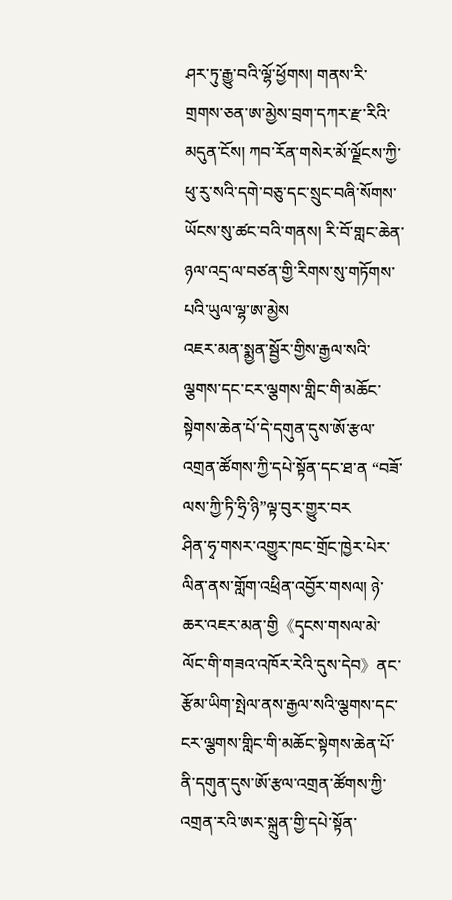ཤར་ཏུ་རྒྱུ་བའི་ལྷོ་ཕྱོགས། གནས་རི་གྲགས་ཅན་ཨ་མྱེས་བྲག་དཀར་རྫ་རིའི་མདུན་ངོས། ཀབ་རོན་གསེར་མོ་ལྗོངས་ཀྱི་ཕུ་རུ་སའི་དགེ་བཅུ་དང་སྲུང་བཞི་སོགས་ཡོངས་སུ་ཚང་བའི་གནས། རི་བོ་གླང་ཆེན་ཉལ་འདྲ་ལ་བཙན་གྱི་རིགས་སུ་གཏོགས་པའི་ཡུལ་ལྷ་ཨ་མྱེས
འཇར་མན་སྨྱན་སྦྱོར་གྱིས་རྒྱལ་སའི་ལྕགས་དང་ངར་ལྕགས་གླིང་གི་མཆོང་སྟེགས་ཆེན་པོ་དེ་དགུན་དུས་ཨོ་རྩལ་འགྲན་ཚོགས་ཀྱི་དཔེ་སྟོན་དང་ཐ་ན “བཟོ་ལས་ཀྱི་ཏི་ཧྲི་ཉི”ལྟ་བུར་གྱུར་བར
ཤིན་ཧྭ་གསར་འགྱུར་ཁང་གྲོང་ཁྱེར་པེར་ལིན་ནས་གློག་འཕྲིན་འབྱོར་གསལ། ཉེ་ཆར་འཇར་མན་གྱི《དྭངས་གསལ་མེ་ལོང་གི་གཟའ་འཁོར་རེའི་དུས་དེབ》ནང་རྩོམ་ཡིག་སྤེལ་ནས་རྒྱལ་སའི་ལྕགས་དང་ངར་ལྕགས་གླིང་གི་མཆོང་སྟེགས་ཆེན་པོ་ནི་དགུན་དུས་ཨོ་རྩལ་འགྲན་ཚོགས་ཀྱི་འགྲན་རའི་ཨར་སྐྲུན་གྱི་དཔེ་སྟོན་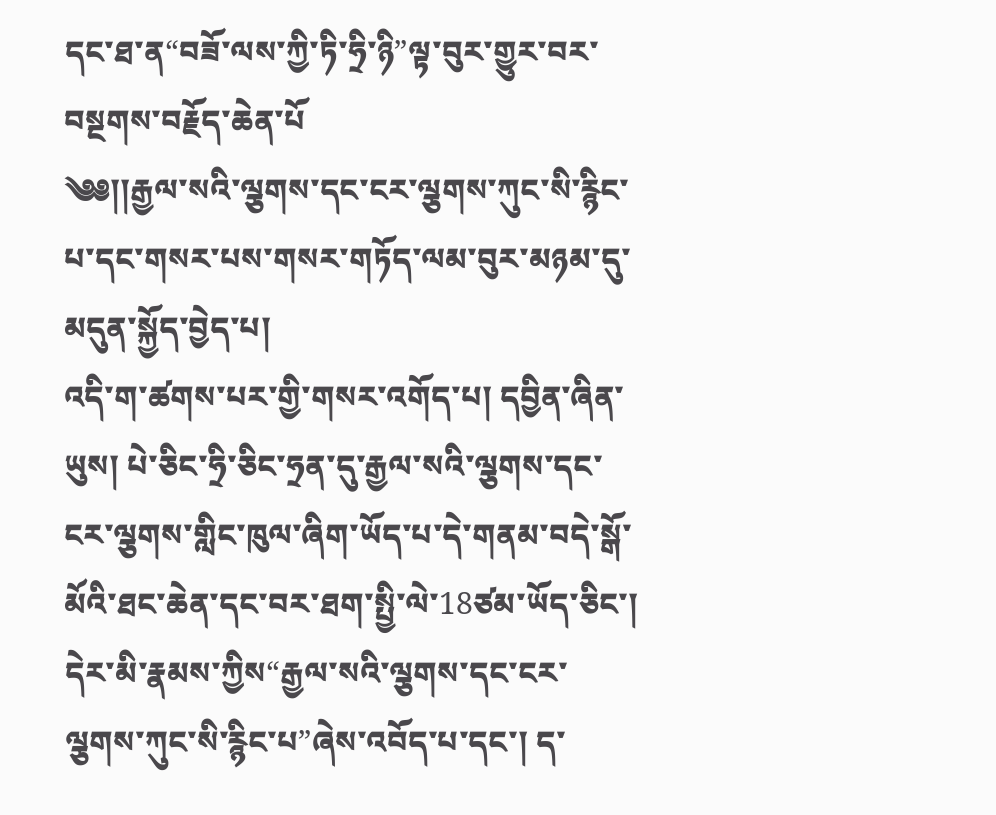དང་ཐ་ན“བཟོ་ལས་ཀྱི་ཏི་ཧྲི་ཉི”ལྟ་བུར་གྱུར་བར་བསྔགས་བརྗོད་ཆེན་པོ
༄༅།།རྒྱལ་སའི་ལྕགས་དང་ངར་ལྕགས་ཀུང་སི་རྙིང་པ་དང་གསར་པས་གསར་གཏོད་ལམ་བུར་མཉམ་དུ་མདུན་སྐྱོད་བྱེད་པ།
འདི་ག་ཚགས་པར་གྱི་གསར་འགོད་པ། དབྱིན་ཞིན་ཡུས། པེ་ཅིང་ཧྲི་ཅིང་ཧྲན་དུ་རྒྱལ་སའི་ལྕགས་དང་ངར་ལྕགས་གླིང་ཁུལ་ཞིག་ཡོད་པ་དེ་གནམ་བདེ་སྒོ་མོའི་ཐང་ཆེན་དང་བར་ཐག་སྤྱི་ལེ་18ཙམ་ཡོད་ཅིང་། དེར་མི་རྣམས་ཀྱིས“རྒྱལ་སའི་ལྕགས་དང་ངར་ལྕགས་ཀུང་སི་རྙིང་པ”ཞེས་འབོད་པ་དང་། ད་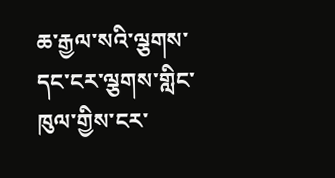ཆ་རྒྱལ་སའི་ལྕགས་དང་ངར་ལྕགས་གླིང་ཁུལ་གྱིས་ངར་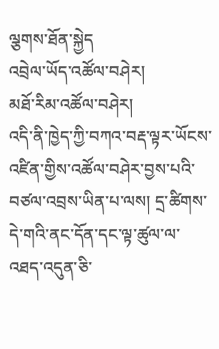ལྕགས་ཐོན་སྐྱེད
འབྲེལ་ཡོད་འཚོལ་བཤེར།
མཐོ་རིམ་འཚོལ་བཤེར།
འདི་ནི་ཁྱེད་ཀྱི་བཀའ་བརྡ་ལྟར་ཡོངས་འཛིན་གྱིས་འཚོལ་བཤེར་བྱས་པའི་བཙལ་འབྲས་ཡིན་པ་ལས། དྲ་ཚིགས་དེ་གའི་ནང་དོན་དང་ལྟ་ཚུལ་ལ་འཐད་འདུན་ཅི་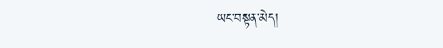ཡང་བསྟན་མེད།